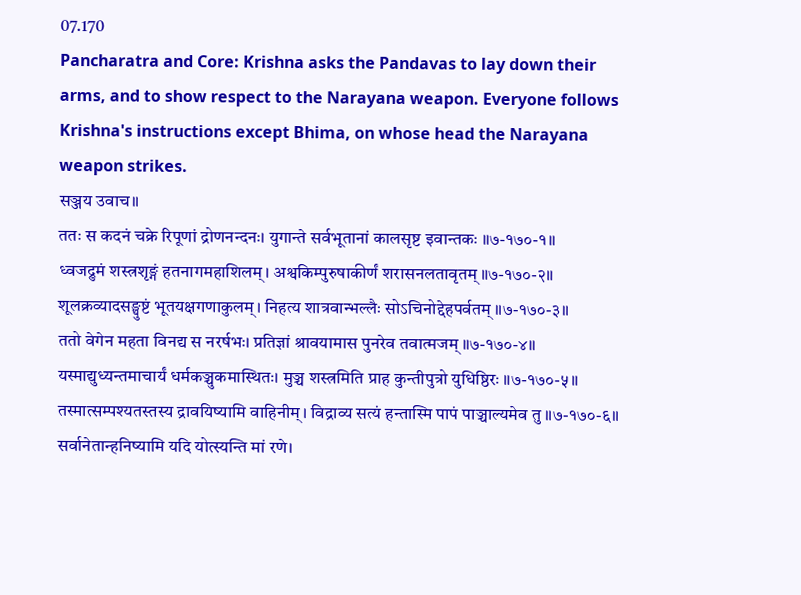07.170
Pancharatra and Core: Krishna asks the Pandavas to lay down their arms, and to show respect to the Narayana weapon. Everyone follows Krishna's instructions except Bhima, on whose head the Narayana weapon strikes.
सञ्जय उवाच॥
ततः स कदनं चक्रे रिपूणां द्रोणनन्दनः। युगान्ते सर्वभूतानां कालसृष्ट इवान्तकः ॥७-१७०-१॥
ध्वजद्रुमं शस्त्रशृङ्गं हतनागमहाशिलम्। अश्वकिम्पुरुषाकीर्णं शरासनलतावृतम् ॥७-१७०-२॥
शूलक्रव्यादसङ्घुष्टं भूतयक्षगणाकुलम्। निहत्य शात्रवान्भल्लैः सोऽचिनोद्देहपर्वतम् ॥७-१७०-३॥
ततो वेगेन महता विनद्य स नरर्षभः। प्रतिज्ञां श्रावयामास पुनरेव तवात्मजम् ॥७-१७०-४॥
यस्माद्युध्यन्तमाचार्यं धर्मकञ्चुकमास्थितः। मुञ्च शस्त्रमिति प्राह कुन्तीपुत्रो युधिष्ठिरः ॥७-१७०-५॥
तस्मात्सम्पश्यतस्तस्य द्रावयिष्यामि वाहिनीम्। विद्राव्य सत्यं हन्तास्मि पापं पाञ्चाल्यमेव तु ॥७-१७०-६॥
सर्वानेतान्हनिष्यामि यदि योत्स्यन्ति मां रणे।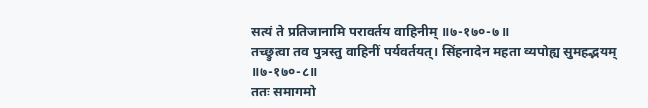सत्यं ते प्रतिजानामि परावर्तय वाहिनीम् ॥७-१७०-७॥
तच्छ्रुत्वा तव पुत्रस्तु वाहिनीं पर्यवर्तयत्। सिंहनादेन महता व्यपोह्य सुमहद्भयम् ॥७-१७०-८॥
ततः समागमो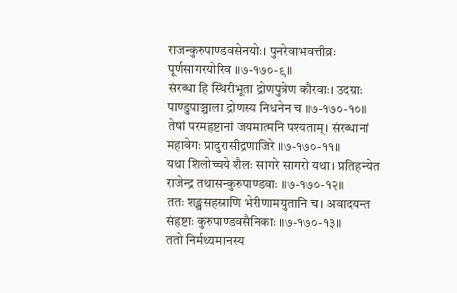राजन्कुरुपाण्डवसेनयोः। पुनरेवाभवत्तीव्रः पूर्णसागरयोरिव ॥७-१७०-९॥
संरब्धा हि स्थिरीभूता द्रोणपुत्रेण कौरवाः। उदग्राः पाण्डुपाञ्चाला द्रोणस्य निधनेन च ॥७-१७०-१०॥
तेषां परमहृष्टानां जयमात्मनि पश्यताम्। संरब्धानां महावेगः प्रादुरासीद्रणाजिरे ॥७-१७०-११॥
यथा शिलोच्चये शैलः सागरे सागरो यथा। प्रतिहन्येत राजेन्द्र तथासन्कुरुपाण्डवाः ॥७-१७०-१२॥
ततः शङ्खसहस्राणि भेरीणामयुतानि च। अवादयन्त संहृष्टाः कुरुपाण्डवसैनिकाः ॥७-१७०-१३॥
ततो निर्मथ्यमानस्य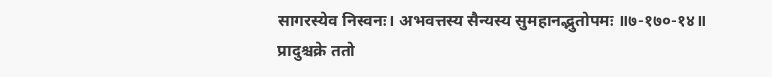सागरस्येव निस्वनः। अभवत्तस्य सैन्यस्य सुमहानद्भुतोपमः ॥७-१७०-१४॥
प्रादुश्चक्रे ततो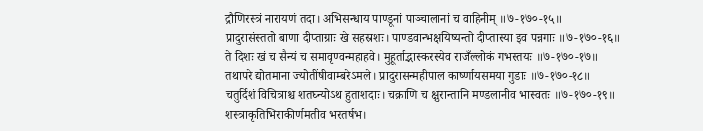द्रौणिरस्त्रं नारायणं तदा। अभिसन्धाय पाण्डूनां पाञ्चालानां च वाहिनीम् ॥७-१७०-१५॥
प्रादुरासंस्ततो बाणा दीप्ताग्राः खे सहस्रशः। पाण्डवान्भक्षयिष्यन्तो दीप्तास्या इव पन्नगाः ॥७-१७०-१६॥
ते दिशः खं च सैन्यं च समावृण्वन्महाहवे। मुहूर्ताद्भास्करस्येव राजँल्लोकं गभस्तयः ॥७-१७०-१७॥
तथापरे द्योतमाना ज्योतींषीवाम्बरेऽमले। प्रादुरासन्महीपाल कार्ष्णायसमया गुडाः ॥७-१७०-१८॥
चतुर्दिशं विचित्राश्च शतघ्न्योऽथ हुताशदाः। चक्राणि च क्षुरान्तानि मण्डलानीव भास्वतः ॥७-१७०-१९॥
शस्त्राकृतिभिराकीर्णमतीव भरतर्षभ।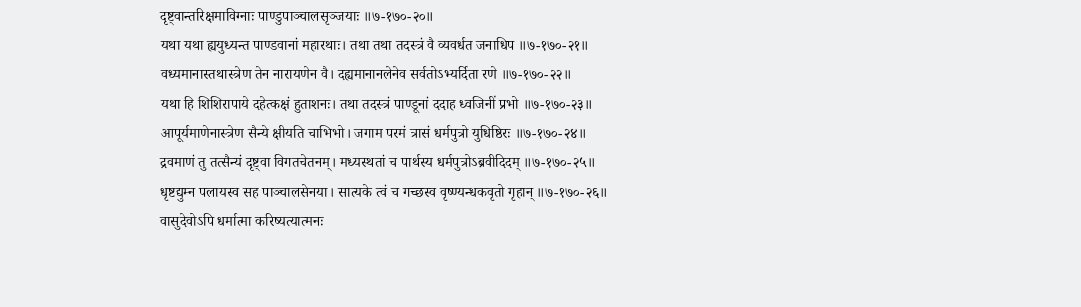दृष्ट्वान्तरिक्षमाविग्नाः पाण्डुपाञ्चालसृञ्जयाः ॥७-१७०-२०॥
यथा यथा ह्ययुध्यन्त पाण्डवानां महारथाः। तथा तथा तदस्त्रं वै व्यवर्धत जनाधिप ॥७-१७०-२१॥
वध्यमानास्तथास्त्रेण तेन नारायणेन वै। दह्यमानानलेनेव सर्वतोऽभ्यर्दिता रणे ॥७-१७०-२२॥
यथा हि शिशिरापाये दहेत्कक्षं हुताशनः। तथा तदस्त्रं पाण्डूनां ददाह ध्वजिनीं प्रभो ॥७-१७०-२३॥
आपूर्यमाणेनास्त्रेण सैन्ये क्षीयति चाभिभो। जगाम परमं त्रासं धर्मपुत्रो युधिष्ठिरः ॥७-१७०-२४॥
द्रवमाणं तु तत्सैन्यं दृष्ट्वा विगतचेतनम्। मध्यस्थतां च पार्थस्य धर्मपुत्रोऽब्रवीदिदम् ॥७-१७०-२५॥
धृष्टद्युम्न पलायस्व सह पाञ्चालसेनया। सात्यके त्वं च गच्छस्व वृष्ण्यन्धकवृतो गृहान् ॥७-१७०-२६॥
वासुदेवोऽपि धर्मात्मा करिष्यत्यात्मनः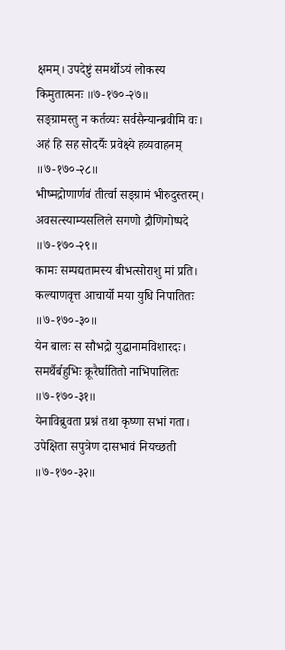क्षमम्। उपदेष्टुं समर्थोऽयं लोकस्य किमुतात्मनः ॥७-१७०-२७॥
सङ्ग्रामस्तु न कर्तव्यः सर्वसैन्यान्ब्रवीमि वः। अहं हि सह सोदर्यैः प्रवेक्ष्ये हव्यवाहनम् ॥७-१७०-२८॥
भीष्मद्रोणार्णवं तीर्त्वा सङ्ग्रामं भीरुदुस्तरम्। अवसत्स्याम्यसलिले सगणो द्रौणिगोष्पदे ॥७-१७०-२९॥
कामः सम्पद्यतामस्य बीभत्सोराशु मां प्रति। कल्याणवृत्त आचार्यो मया युधि निपातितः ॥७-१७०-३०॥
येन बालः स सौभद्रो युद्धानामविशारदः। समर्थैर्बहुभिः क्रूरैर्घातितो नाभिपालितः ॥७-१७०-३१॥
येनाविब्रुवता प्रश्नं तथा कृष्णा सभां गता। उपेक्षिता सपुत्रेण दासभावं नियच्छती ॥७-१७०-३२॥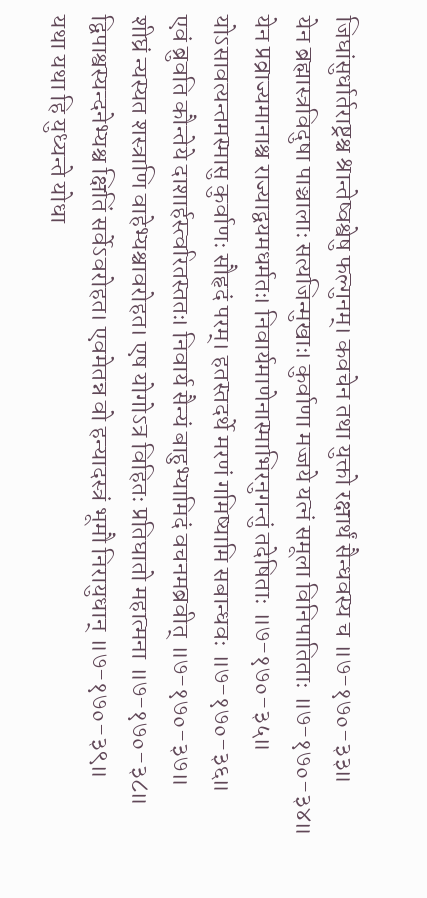जिघांसुर्धार्तराष्ट्रश्च श्रान्तेष्वश्वेषु फल्गुनम्। कवचेन तथा युक्तो रक्षार्थं सैन्धवस्य च ॥७-१७०-३३॥
येन ब्रह्मास्त्रविदुषा पाञ्चालाः सत्यजिन्मुखाः। कुर्वाणा मज्जये यत्नं समूला विनिपातिताः ॥७-१७०-३४॥
येन प्रव्राज्यमानाश्च राज्याद्वयमधर्मतः। निवार्यमाणेनास्माभिरनुगन्तुं तदेषिताः ॥७-१७०-३५॥
योऽसावत्यन्तमस्मासु कुर्वाणः सौहृदं परम्। हतस्तदर्थे मरणं गमिष्यामि सबान्धवः ॥७-१७०-३६॥
एवं ब्रुवति कौन्तेये दाशार्हस्त्वरितस्ततः। निवार्य सैन्यं बाहुभ्यामिदं वचनमब्रवीत् ॥७-१७०-३७॥
शीघ्रं न्यस्यत शस्त्राणि वाहेभ्यश्चावरोहत। एष योगोऽत्र विहितः प्रतिघातो महात्मना ॥७-१७०-३८॥
द्विपाश्वस्यन्दनेभ्यश्च क्षितिं सर्वेऽवरोहत। एवमेतन्न वो हन्यादस्त्रं भूमौ निरायुधान् ॥७-१७०-३९॥
यथा यथा हि युध्यन्ते योधा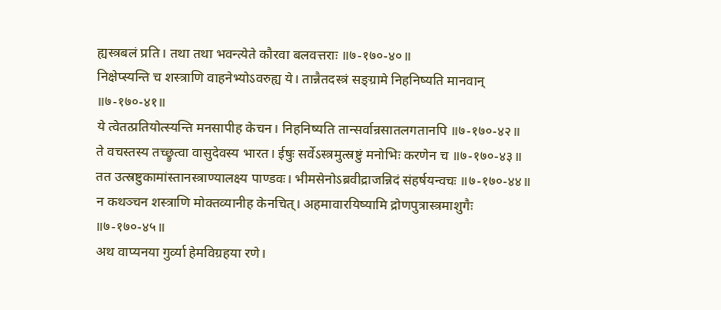ह्यस्त्रबलं प्रति। तथा तथा भवन्त्येते कौरवा बलवत्तराः ॥७-१७०-४०॥
निक्षेप्स्यन्ति च शस्त्राणि वाहनेभ्योऽवरुह्य ये। तान्नैतदस्त्रं सङ्ग्रामे निहनिष्यति मानवान् ॥७-१७०-४१॥
ये त्वेतत्प्रतियोत्स्यन्ति मनसापीह केचन। निहनिष्यति तान्सर्वान्रसातलगतानपि ॥७-१७०-४२॥
ते वचस्तस्य तच्छ्रुत्वा वासुदेवस्य भारत। ईषुः सर्वेऽस्त्रमुत्स्रष्टुं मनोभिः करणेन च ॥७-१७०-४३॥
तत उत्स्रष्टुकामांस्तानस्त्राण्यालक्ष्य पाण्डवः। भीमसेनोऽब्रवीद्राजन्निदं संहर्षयन्वचः ॥७-१७०-४४॥
न कथञ्चन शस्त्राणि मोक्तव्यानीह केनचित्। अहमावारयिष्यामि द्रोणपुत्रास्त्रमाशुगैः ॥७-१७०-४५॥
अथ वाप्यनया गुर्व्या हेमविग्रहया रणे।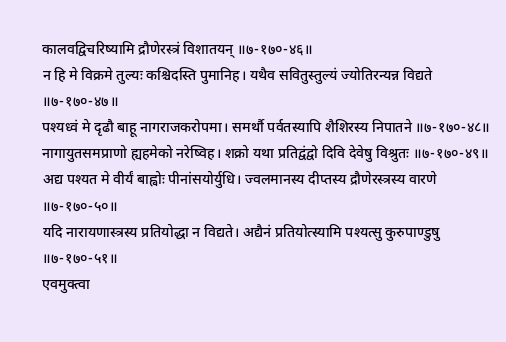कालवद्विचरिष्यामि द्रौणेरस्त्रं विशातयन् ॥७-१७०-४६॥
न हि मे विक्रमे तुल्यः कश्चिदस्ति पुमानिह। यथैव सवितुस्तुल्यं ज्योतिरन्यन्न विद्यते ॥७-१७०-४७॥
पश्यध्वं मे दृढौ बाहू नागराजकरोपमा। समर्थौ पर्वतस्यापि शैशिरस्य निपातने ॥७-१७०-४८॥
नागायुतसमप्राणो ह्यहमेको नरेष्विह। शक्रो यथा प्रतिद्वंद्वो दिवि देवेषु विश्रुतः ॥७-१७०-४९॥
अद्य पश्यत मे वीर्यं बाह्वोः पीनांसयोर्युधि। ज्वलमानस्य दीप्तस्य द्रौणेरस्त्रस्य वारणे ॥७-१७०-५०॥
यदि नारायणास्त्रस्य प्रतियोद्धा न विद्यते। अद्यैनं प्रतियोत्स्यामि पश्यत्सु कुरुपाण्डुषु ॥७-१७०-५१॥
एवमुक्त्वा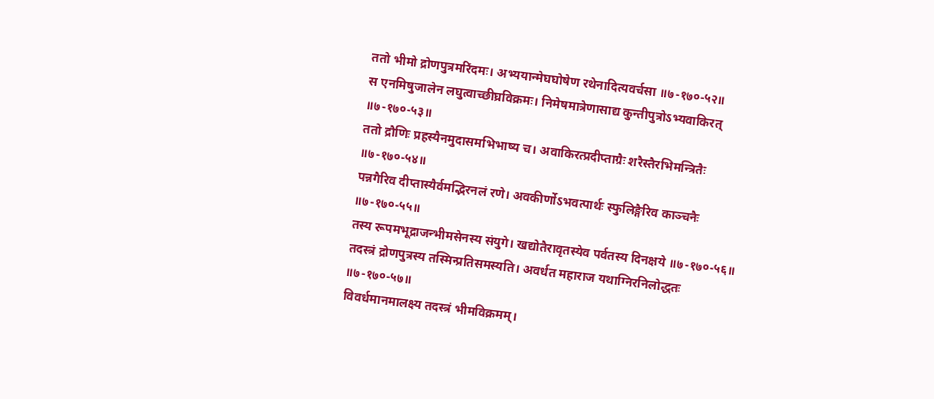ततो भीमो द्रोणपुत्रमरिंदमः। अभ्ययान्मेघघोषेण रथेनादित्यवर्चसा ॥७-१७०-५२॥
स एनमिषुजालेन लघुत्वाच्छीघ्रविक्रमः। निमेषमात्रेणासाद्य कुन्तीपुत्रोऽभ्यवाकिरत् ॥७-१७०-५३॥
ततो द्रौणिः प्रहस्यैनमुदासमभिभाष्य च। अवाकिरत्प्रदीप्ताग्रैः शरैस्तैरभिमन्त्रितैः ॥७-१७०-५४॥
पन्नगैरिव दीप्तास्यैर्वमद्भिरनलं रणे। अवकीर्णोऽभवत्पार्थः स्फुलिङ्गैरिव काञ्चनैः ॥७-१७०-५५॥
तस्य रूपमभूद्राजन्भीमसेनस्य संयुगे। खद्योतैरावृतस्येव पर्वतस्य दिनक्षये ॥७-१७०-५६॥
तदस्त्रं द्रोणपुत्रस्य तस्मिन्प्रतिसमस्यति। अवर्धत महाराज यथाग्निरनिलोद्धतः ॥७-१७०-५७॥
विवर्धमानमालक्ष्य तदस्त्रं भीमविक्रमम्।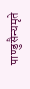पाण्डुसैन्यमृते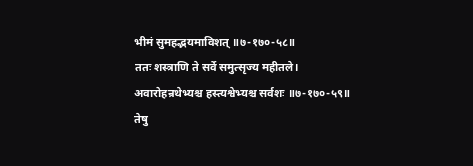भीमं सुमहद्भयमाविशत् ॥७-१७०-५८॥
ततः शस्त्राणि ते सर्वे समुत्सृज्य महीतले। अवारोहन्रथेभ्यश्च हस्त्यश्वेभ्यश्च सर्वशः ॥७-१७०-५९॥
तेषु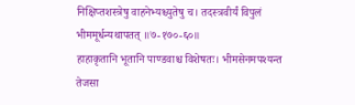निक्षिप्तशस्त्रेषु वाहनेभ्यश्च्युतेषु च। तदस्त्रवीर्यं विपुलं भीममूर्धन्यथापतत् ॥७-१७०-६०॥
हाहाकृतानि भूतानि पाण्डवाश्च विशेषतः। भीमसेनमपश्यन्त तेजसा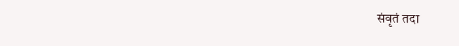संवृतं तदा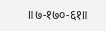॥७-१७०-६१॥